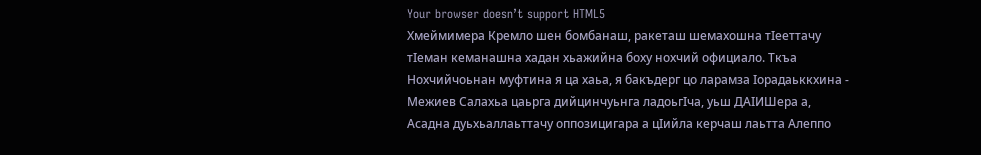Your browser doesn’t support HTML5
Хмеймимера Кремло шен бомбанаш, ракеташ шемахошна тIееттачу тIеман кеманашна хадан хьажийна боху нохчий официало. Ткъа Нохчийчоьнан муфтина я ца хаьа, я бакъдерг цо ларамза Iорадаьккхина - Межиев Салахьа цаьрга дийцинчуьнга ладоьгIча, уьш ДАIИШера а, Асадна дуьхьаллаьттачу оппозицигара а цIийла керчаш лаьтта Алеппо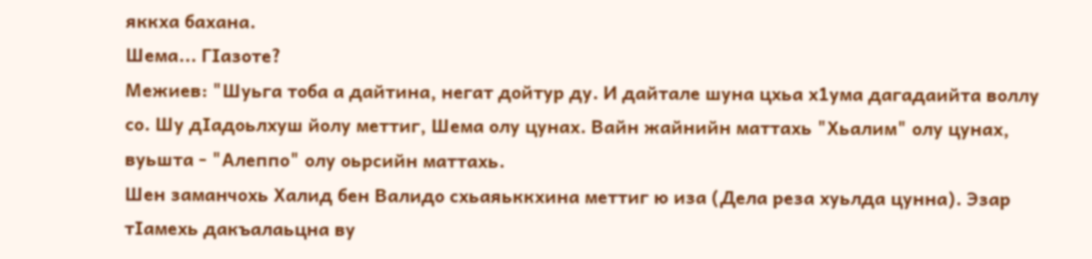яккха бахана.
Шема... ГIазоте?
Межиев: "Шуьга тоба а дайтина, негат дойтур ду. И дайтале шуна цхьа х1ума дагадаийта воллу со. Шу дIадоьлхуш йолу меттиг, Шема олу цунах. Вайн жайнийн маттахь "Хьалим" олу цунах, вуьшта - "Алеппо" олу оьрсийн маттахь.
Шен заманчохь Халид бен Валидо схьаяьккхина меттиг ю иза (Дела реза хуьлда цунна). Эзар тIамехь дакъалаьцна ву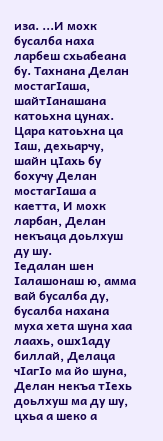иза. ...И мохк бусалба наха ларбеш схьабеана бу. Тахнана Делан мостагIаша, шайтIанашана катоьхна цунах. Цара катоьхна ца Iаш, дехьарчу, шайн цIахь бу бохучу Делан мостагIаша а каетта, И мохк ларбан, Делан некъаца доьлхуш ду шу.
Iедалан шен Iалашонаш ю, амма вай бусалба ду, бусалба нахана муха хета шуна хаа лаахь, ошх1аду биллай, Делаца чIагIо ма йо шуна, Делан некъа тIехь доьлхуш ма ду шу, цхьа а шеко а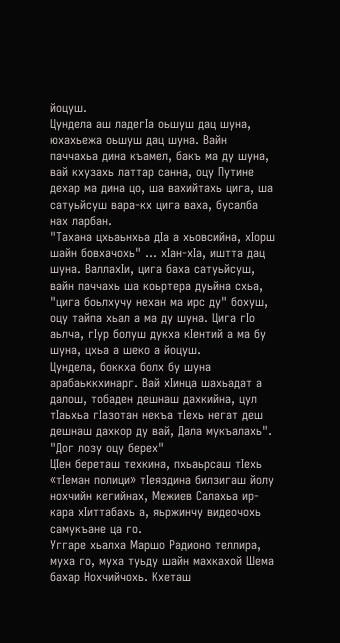йоцуш.
Цундела аш ладегIа оьшуш дац шуна, юхахьежа оьшуш дац шуна. Вайн паччахьа дина къамел, бакъ ма ду шуна, вай кхузахь латтар санна, оцу Путине дехар ма дина цо, ша вахийтахь цига, ша сатуьйсуш вара-кх цига ваха, бусалба нах ларбан.
"Тахана цхьаьнхьа дIа а хьовсийна, хIорш шайн бовхачохь" ... хIан-хIа, иштта дац шуна. ВаллахIи, цига баха сатуьйсуш, вайн паччахь ша коьртера дуьйна схьа, "цига боьлхучу нехан ма ирс ду" бохуш, оцу тайпа хьал а ма ду шуна. Цига гIо аьлча, гIур болуш дукха кIентий а ма бу шуна, цхьа а шеко а йоцуш.
Цундела, боккха болх бу шуна арабаьккхинарг. Вай хIинца шахьадат а далош, тобаден дешнаш дахкийна, цул тIаьхьа гIазотан некъа тIехь негат деш дешнаш дахкор ду вай, Дала мукъалахь".
"Дог лозу оцу берех"
ЦIен береташ техкина, пхьаьрсаш тIехь «тIеман полици» тIеяздина билзигаш йолу нохчийн кегийнах, Межиев Салахьа ир-кара хIиттабахь а, яьржинчу видеочохь самукъане ца го.
Уггаре хьалха Маршо Радионо теллира, муха го, муха туьду шайн махкахой Шема бахар Нохчийчохь. Кхеташ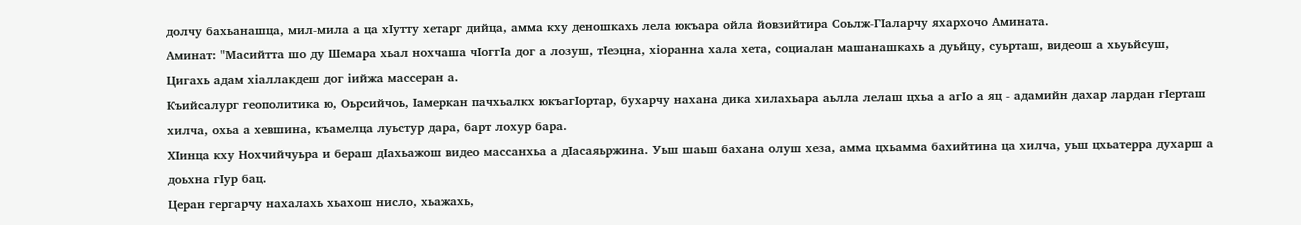долчу бахьанашца, мил-мила а ца хIутту хетарг дийца, амма кху деношкахь лела юкъара ойла йовзийтира Соьлж-ГIаларчу яхархочо Амината.
Аминат: "Масийтта шо ду Шемара хьал нохчаша чIоггIа дог а лозуш, тIеэцна, хiоранна хала хета, социалан машанашкахь а дуьйцу, суьрташ, видеош а хьуьйсуш, Цигахь адам хiаллакдеш дог iийжа массеран а.
Къийсалург геополитика ю, Оьрсийчоь, Iамеркан пачхьалкх юкъагIортар, бухарчу нахана дика хилахьара аьлла лелаш цхьа а агIо а яц - адамийн дахар лардан гIерташ хилча, охьа а хевшина, къамелца луьстур дара, барт лохур бара.
ХIинца кху Нохчийчуьра и бераш дIахьажош видео массанхьа а дIасаяьржина. Уьш шаьш бахана олуш хеза, амма цхьамма бахийтина ца хилча, уьш цхьатерра духарш а доьхна гIур бац.
Церан гергарчу нахалахь хьахош нисло, хьажахь,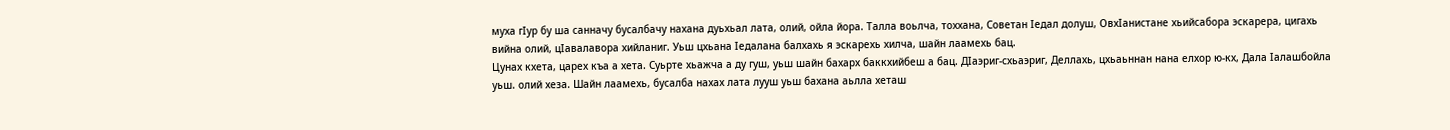муха гIур бу ша санначу бусалбачу нахана дуьхьал лата, олий, ойла йора. Талла воьлча, тоххана, Советан Iедал долуш, ОвхIанистане хьийсабора эскарера, цигахь вийна олий, цIавалавора хийланиг. Уьш цхьана Iедалана балхахь я эскарехь хилча, шайн лаамехь бац.
Цунах кхета, царех къа а хета. Суьрте хьажча а ду гуш, уьш шайн бахарх баккхийбеш а бац. ДIаэриг-схьаэриг, Деллахь, цхьаьннан нана елхор ю-кх, Дала Iалашбойла уьш. олий хеза. Шайн лаамехь, бусалба нахах лата лууш уьш бахана аьлла хеташ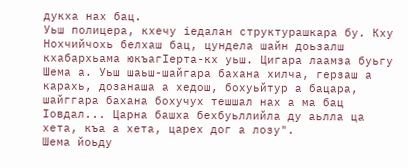дукха нах бац.
Уьш полицера, кхечу iедалан структурашкара бу. Кху Нохчийчохь белхаш бац, цундела шайн доьзалш кхабархьама юкъагIерта-кх уьш. Цигара лаамза буьгу Шема а. Уьш шаьш-шайгара бахана хилча, герзаш а карахь, дозанаша а хедош, бохуьйтур а бацара, шайггара бахана бохучух тешшал нах а ма бац Iовдал... Царна башха бехбуьллийла ду аьлла ца хета, къа а хета, царех дог а лозу".
Шема йоьду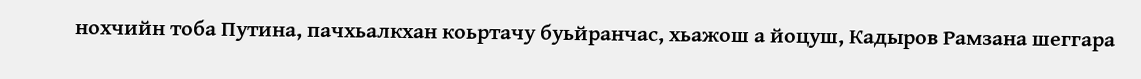нохчийн тоба Путина, пачхьалкхан коьртачу буьйранчас, хьажош а йоцуш, Кадыров Рамзана шеггара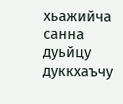хьажийча санна дуьйцу дуккхаъчу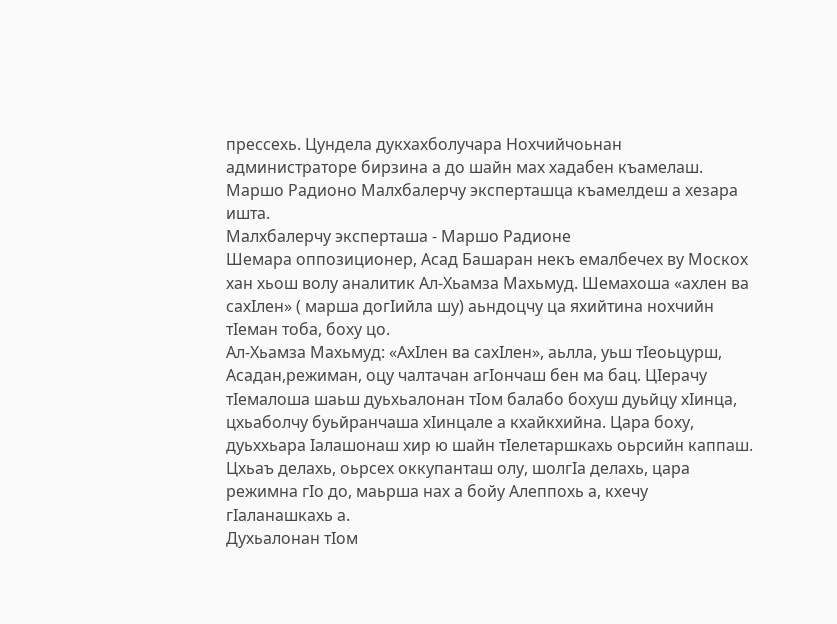прессехь. Цундела дукхахболучара Нохчийчоьнан администраторе бирзина а до шайн мах хадабен къамелаш.
Маршо Радионо Малхбалерчу эксперташца къамелдеш а хезара ишта.
Малхбалерчу эксперташа - Маршо Радионе
Шемара оппозиционер, Асад Башаран некъ емалбечех ву Москох хан хьош волу аналитик Ал-Хьамза Махьмуд. Шемахоша «ахлен ва сахIлен» ( марша догIийла шу) аьндоцчу ца яхийтина нохчийн тIеман тоба, боху цо.
Ал-Хьамза Махьмуд: «АхIлен ва сахIлен», аьлла, уьш тIеоьцурш, Асадан,режиман, оцу чалтачан агIончаш бен ма бац. ЦIерачу тIемалоша шаьш дуьхьалонан тIом балабо бохуш дуьйцу хIинца, цхьаболчу буьйранчаша хIинцале а кхайкхийна. Цара боху, дуьххьара Iалашонаш хир ю шайн тIелетаршкахь оьрсийн каппаш.
Цхьаъ делахь, оьрсех оккупанташ олу, шолгIа делахь, цара режимна гIо до, маьрша нах а бойу Алеппохь а, кхечу гIаланашкахь а.
Духьалонан тIом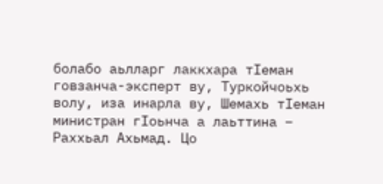болабо аьлларг лаккхара тIеман говзанча-эксперт ву, Туркойчоьхь волу, иза инарла ву, Шемахь тIеман министран гIоьнча а лаьттина – Раххьал Ахьмад. Цо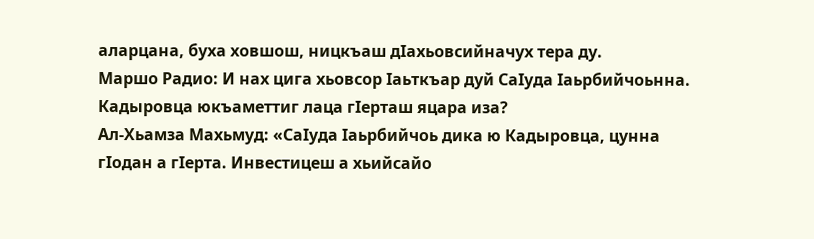аларцана, буха ховшош, ницкъаш дIахьовсийначух тера ду.
Маршо Радио: И нах цига хьовсор Iаьткъар дуй СаIуда Iаьрбийчоьнна. Кадыровца юкъаметтиг лаца гIерташ яцара иза?
Ал-Хьамза Махьмуд: «СаIуда Iаьрбийчоь дика ю Кадыровца, цунна гIодан а гIерта. Инвестицеш а хьийсайо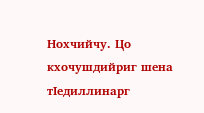Нохчийчу. Цо кхочушдийриг шена тIедиллинарг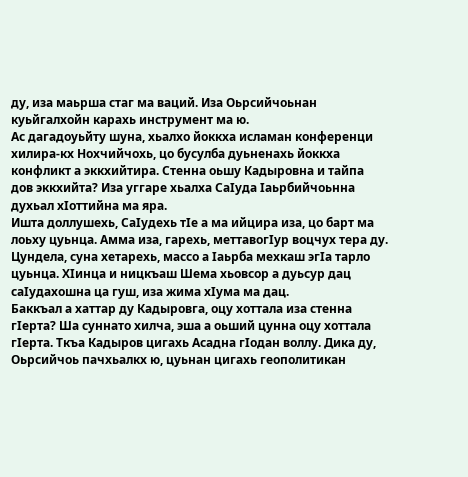ду, иза маьрша стаг ма ваций. Иза Оьрсийчоьнан куьйгалхойн карахь инструмент ма ю.
Ас дагадоуьйту шуна, хьалхо йоккха исламан конференци хилира-кх Нохчийчохь, цо бусулба дуьненахь йоккха конфликт а эккхийтира. Стенна оьшу Кадыровна и тайпа дов эккхийта? Иза уггаре хьалха СаIуда Iаьрбийчоьнна духьал хIоттийна ма яра.
Ишта доллушехь, СаIудехь тIе а ма ийцира иза, цо барт ма лоьху цуьнца. Амма иза, гарехь, меттавогIур воцчух тера ду. Цундела, суна хетарехь, массо а Iаьрба мехкаш эгIа тарло цуьнца. ХIинца и ницкъаш Шема хьовсор а дуьсур дац саIудахошна ца гуш, иза жима хIума ма дац.
Баккъал а хаттар ду Кадыровга, оцу хоттала иза стенна гIерта? Ша суннато хилча, эша а оьший цунна оцу хоттала гIерта. Ткъа Кадыров цигахь Асадна гIодан воллу. Дика ду, Оьрсийчоь пачхьалкх ю, цуьнан цигахь геополитикан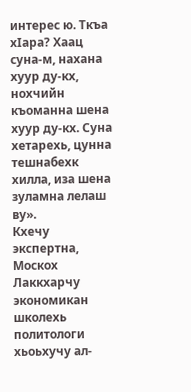интерес ю. Ткъа хIара? Хаац суна-м, нахана хуур ду-кх, нохчийн къоманна шена хуур ду-кх. Суна хетарехь, цунна тешнабехк хилла, иза шена зуламна лелаш ву».
Кхечу экспертна, Москох Лаккхарчу экономикан школехь политологи хьоьхучу ал-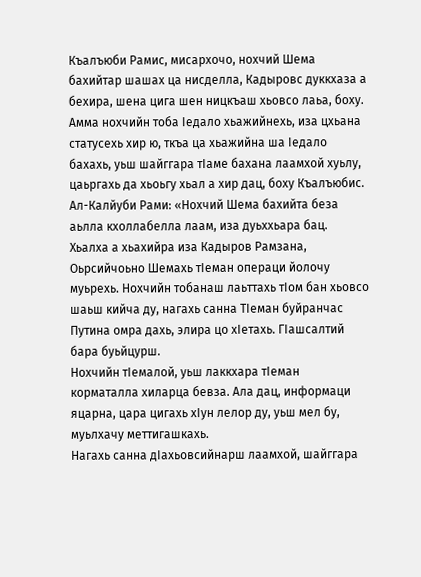Къалъюби Рамис, мисархочо, нохчий Шема бахийтар шашах ца нисделла, Кадыровс дуккхаза а бехира, шена цига шен ницкъаш хьовсо лаьа, боху. Амма нохчийн тоба Iедало хьажийнехь, иза цхьана статусехь хир ю, ткъа ца хьажийна ша Iедало бахахь, уьш шайггара тIаме бахана лаамхой хуьлу, цаьргахь да хьоьгу хьал а хир дац, боху Къалъюбис.
Ал-Калйуби Рами: «Нохчий Шема бахийта беза аьлла кхоллабелла лаам, иза дуьххьара бац. Хьалха а хьахийра иза Кадыров Рамзана, Оьрсийчоьно Шемахь тIеман операци йолочу муьрехь. Нохчийн тобанаш лаьттахь тIом бан хьовсо шаьш кийча ду, нагахь санна ТIеман буйранчас Путина омра дахь, элира цо хIетахь. ГIашсалтий бара буьйцурш.
Нохчийн тIемалой, уьш лаккхара тIеман корматалла хиларца бевза. Ала дац, информаци яцарна, цара цигахь хIун лелор ду, уьш мел бу, муьлхачу меттигашкахь.
Нагахь санна дIахьовсийнарш лаамхой, шайггара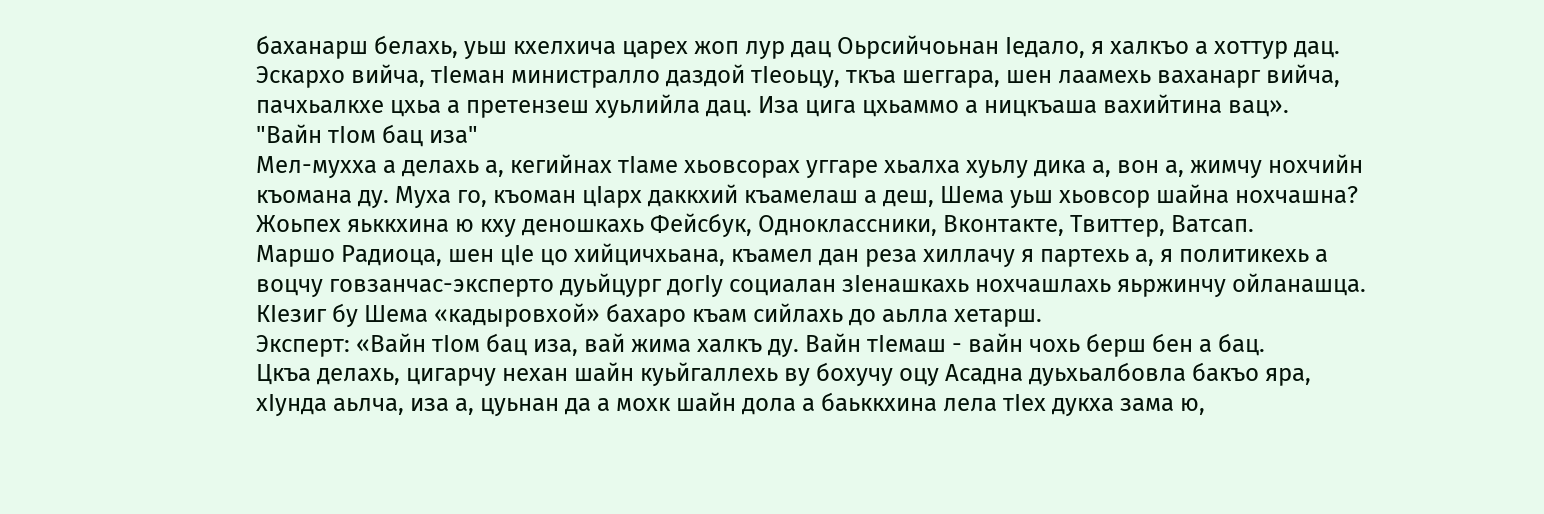баханарш белахь, уьш кхелхича царех жоп лур дац Оьрсийчоьнан Iедало, я халкъо а хоттур дац. Эскархо вийча, тIеман министралло даздой тIеоьцу, ткъа шеггара, шен лаамехь ваханарг вийча, пачхьалкхе цхьа а претензеш хуьлийла дац. Иза цига цхьаммо а ницкъаша вахийтина вац».
"Вайн тIом бац иза"
Мел-мухха а делахь а, кегийнах тIаме хьовсорах уггаре хьалха хуьлу дика а, вон а, жимчу нохчийн къомана ду. Муха го, къоман цIарх даккхий къамелаш а деш, Шема уьш хьовсор шайна нохчашна? Жоьпех яьккхина ю кху деношкахь Фейсбук, Одноклассники, Вконтакте, Твиттер, Ватсап.
Маршо Радиоца, шен цIе цо хийцичхьана, къамел дан реза хиллачу я партехь а, я политикехь а воцчу говзанчас-эксперто дуьйцург догIу социалан зIенашкахь нохчашлахь яьржинчу ойланашца. КIезиг бу Шема «кадыровхой» бахаро къам сийлахь до аьлла хетарш.
Эксперт: «Вайн тIом бац иза, вай жима халкъ ду. Вайн тIемаш - вайн чохь берш бен а бац.
Цкъа делахь, цигарчу нехан шайн куьйгаллехь ву бохучу оцу Асадна дуьхьалбовла бакъо яра, хIунда аьлча, иза а, цуьнан да а мохк шайн дола а баьккхина лела тIех дукха зама ю,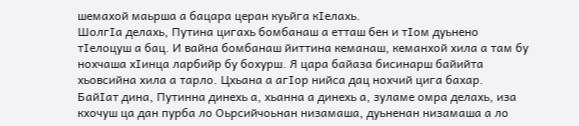шемахой маьрша а бацара церан куьйга кIелахь.
ШолгIа делахь, Путина цигахь бомбанаш а етташ бен и тIом дуьнено тIелоцуш а бац. И вайна бомбанаш йиттина кеманаш, кеманхой хила а там бу нохчаша хIинца ларбийр бу бохурш. Я цара байаза бисинарш байийта хьовсийна хила а тарло. Цхьана а агIор нийса дац нохчий цига бахар.
БайIат дина, Путинна динехь а, хьанна а динехь а, зуламе омра делахь, иза кхочуш ца дан пурба ло Оьрсийчоьнан низамаша, дуьненан низамаша а ло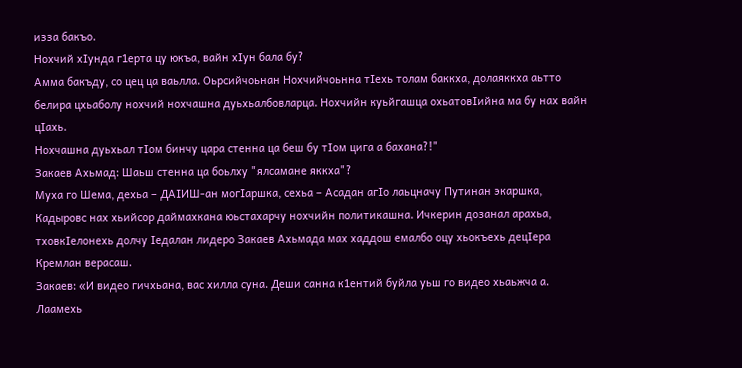изза бакъо.
Нохчий хIунда г1ерта цу юкъа, вайн хIун бала бу?
Амма бакъду, со цец ца ваьлла. Оьрсийчоьнан Нохчийчоьнна тIехь толам баккха, долаяккха аьтто белира цхьаболу нохчий нохчашна дуьхьалбовларца. Нохчийн куьйгашца охьатовIийна ма бу нах вайн цIахь.
Нохчашна дуьхьал тIом бинчу цара стенна ца беш бу тIом цига а бахана?!"
Закаев Ахьмад: Шаьш стенна ца боьлху "ялсамане яккха"?
Муха го Шема, дехьа – ДАIИШ-ан могIаршка, сехьа – Асадан агIо лаьцначу Путинан экаршка, Кадыровс нах хьийсор даймахкана юьстахарчу нохчийн политикашна. Ичкерин дозанал арахьа, тховкIелонехь долчу Iедалан лидеро Закаев Ахьмада мах хаддош емалбо оцу хьокъехь децIера Кремлан верасаш.
Закаев: «И видео гичхьана, вас хилла суна. Деши санна к1ентий буйла уьш го видео хьаьжча а. Лаамехь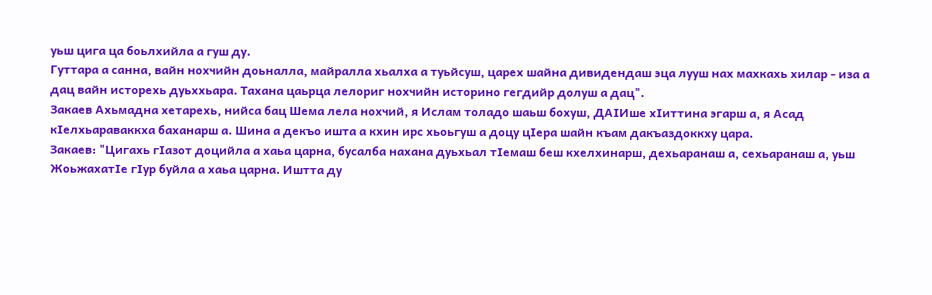уьш цига ца боьлхийла а гуш ду.
Гуттара а санна, вайн нохчийн доьналла, майралла хьалха а туьйсуш, царех шайна дивидендаш эца лууш нах махкахь хилар - иза а дац вайн исторехь дуьххьара. Тахана цаьрца лелориг нохчийн историно гегдийр долуш а дац".
Закаев Ахьмадна хетарехь, нийса бац Шема лела нохчий, я Ислам толадо шаьш бохуш, ДАIИше хIиттина эгарш а, я Асад кIелхьараваккха баханарш а. Шина а декъо ишта а кхин ирс хьоьгуш а доцу цIера шайн къам дакъаздоккху цара.
Закаев: "Цигахь гIазот доцийла а хаьа царна, бусалба нахана дуьхьал тIемаш беш кхелхинарш, дехьаранаш а, сехьаранаш а, уьш ЖоьжахатIе гIур буйла а хаьа царна. Иштта ду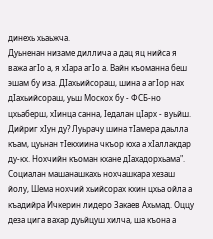динехь хьаьжча.
Дуьненан низаме диллича а дац яц нийса я важа агIо а, я хIара агIо а. Вайн къоманна беш эшам бу иза. ДIахьийсораш, шина а агIор нах дIахьийсораш, уьш Москох бу - ФСБ-но цхьаберш, хIинца санна, Iедалан цIарх - вуьйш.
Дийриг хIун ду? Луьрачу шина тIамера даьлла къам, цуьнан тIекхиина чкъор юха а хIаллакдар ду-кх. Нохчийн къоман кхане дIахадорхьама".
Социалан машанашкахь нохчашкара хезаш йолу, Шема нохчий хьийсорах кхин цхьа ойла а къадийра Ичкерин лидеро Закаев Ахьмад. Оццу деза цига вахар дуьйцуш хилча, ша къона а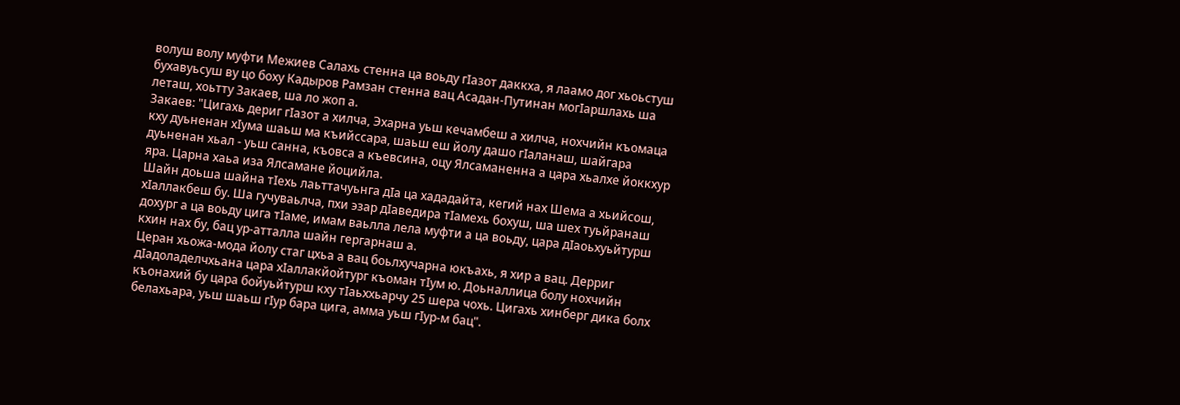волуш волу муфти Межиев Салахь стенна ца воьду гIазот даккха, я лаамо дог хьоьстуш бухавуьсуш ву цо боху Кадыров Рамзан стенна вац Асадан-Путинан могIаршлахь ша леташ, хоьтту Закаев, ша ло жоп а.
Закаев: "Цигахь дериг гIазот а хилча, Эхарна уьш кечамбеш а хилча, нохчийн къомаца кху дуьненан хIума шаьш ма къийссара, шаьш еш йолу дашо гIаланаш, шайгара дуьненан хьал - уьш санна, къовса а къевсина, оцу Ялсаманенна а цара хьалхе йоккхур яра. Царна хаьа иза Ялсамане йоцийла.
Шайн доьша шайна тIехь лаьттачуьнга дIа ца хададайта, кегий нах Шема а хьийсош, хIаллакбеш бу. Ша гучуваьлча, пхи эзар дIаведира тIамехь бохуш, ша шех туьйранаш дохург а ца воьду цига тIаме, имам ваьлла лела муфти а ца воьду, цaра дIаоьхуьйтурш кхин нах бу, бац ур-атталла шайн гергарнаш а.
Церан хьожа-мода йолу стаг цхьа а вац боьлхучарна юкъахь, я хир а вац. Дерриг дIадоладелчхьана цара хIаллакйойтург къоман тIум ю. Доьналлица болу нохчийн къонахий бу цара бойуьйтурш кху тIаьххьарчу 25 шера чохь. Цигахь хинберг дика болх белахьара, уьш шаьш гIур бара цига, амма уьш гIур-м бац".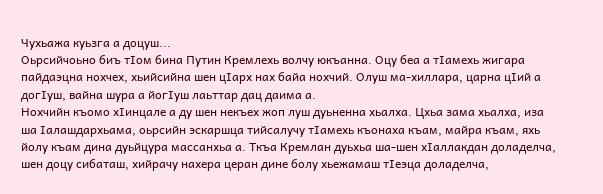Чухьажа куьзга а доцуш...
Оьрсийчоьно биъ тIом бина Путин Кремлехь волчу юкъанна. Оцу беа а тIамехь жигара пайдаэцна нохчех, хьийсийна шен цIарх нах байа нохчий. Олуш ма-хиллара, царна цIий а догIуш, вайна шура а йогIуш лаьттар дац даима а.
Нохчийн къомо хIинцале а ду шен некъех жоп луш дуьненна хьалха. Цхьа зама хьалха, иза ша Iалашдархьама, оьрсийн эскаршца тийсалучу тIамехь къонаха къам, майра къам, яхь йолу къам дина дуьйцура массанхьа а. Ткъа Кремлан дуьхьа ша-шен хIаллакдан доладелча, шен доцу сибаташ, хийрачу нахера церан дине болу хьежамаш тIеэца доладелча,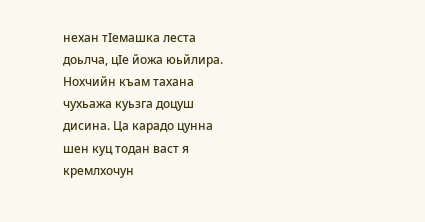нехан тIемашка леста доьлча, цIе йожа юьйлира.
Нохчийн къам тахана чухьажа куьзга доцуш дисина. Ца карадо цунна шен куц тодан васт я кремлхочун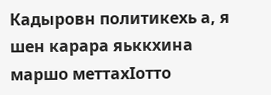Кадыровн политикехь а, я шен карара яьккхина маршо меттахIотто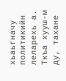хьаьгначу политикийн леларехь а.
Ткъа хууш-м ду, тахане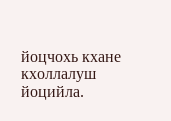йоцчохь кхане кхоллалуш йоцийла.